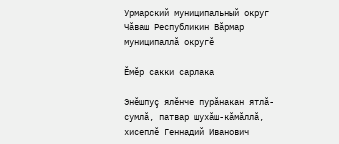Урмарский муниципальный округ Чăваш Республикин Вăрмар муниципаллă округě

Ĕмĕр сакки сарлака

Энĕшпуç ялĕнче пурăнакан ятлă-сумлă, патвар шухăш-кăмăллă, хисеплĕ Геннадий Иванович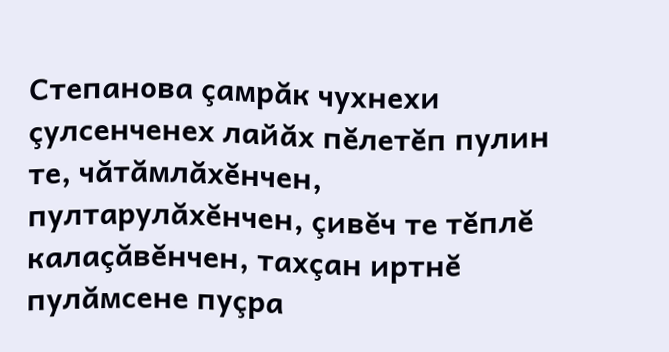Степанова çамрăк чухнехи çулсенченех лайăх пĕлетĕп пулин те, чăтăмлăхĕнчен, пултарулăхĕнчен, çивĕч те тĕплĕ калаçăвĕнчен, тахçан иртнĕ пулăмсене пуçра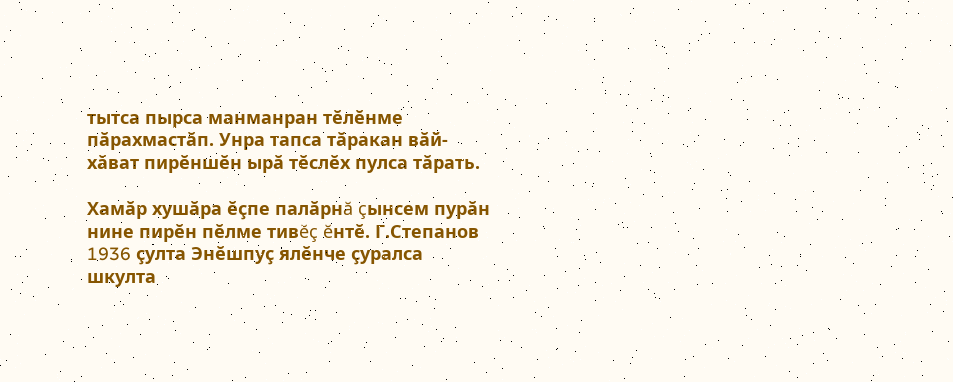тытса пырса манманран тĕлĕнме пăрахмастăп. Унра тапса тăракан вăй-хăват пирĕншĕн ырă тĕслĕх пулса тăрать.

Хамăр хушăра ĕçпе палăрнă çынсем пурăн нине пирĕн пĕлме тивĕç ĕнтĕ. Г.Степанов 1936 çулта Энĕшпуç ялĕнче çуралса шкулта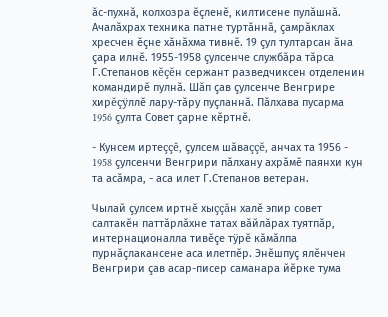ăс-пухнă, колхозра ĕçленĕ, килтисене пулăшнă. Ачалăхрах техника патне туртăннă, çамрăклах хресчен ĕçне хăнăхма тивнĕ. 19 çул тултарсан ăна çара илнĕ. 1955-1958 çулсенче службăра тăрса Г.Степанов кĕçĕн сержант разведчиксен отделенин командирĕ пулнă. Шăп çав çулсенче Венгрире хирĕçÿллĕ лару-тăру пуçланнă. Пăлхава пусарма 1956 çулта Совет çарне кĕртнĕ.

- Кунсем иртеççĕ, çулсем шăваççĕ, анчах та 1956 - 1958 çулсенчи Венгрири пăлхану ахрăмĕ паянхи кун та асăмра, - аса илет Г.Степанов ветеран.

Чылай çулсем иртнĕ хыççăн халĕ эпир совет салтакĕн паттăрлăхне татах вăйлăрах туятпăр, интернационалла тивĕçе тÿрĕ кăмăлпа пурнăçлакансене аса илетпĕр. Энĕшпуç ялĕнчен Венгрири çав асар-писер саманара йĕрке тума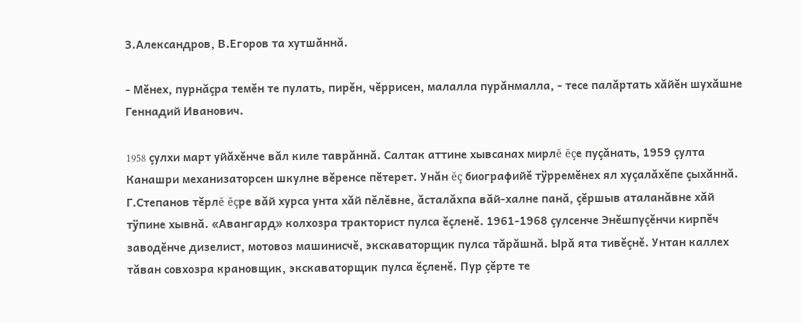З.Александров, В.Егоров та хутшăннă.

- Мĕнех, пурнăçра темĕн те пулать, пирĕн, чĕррисен, малалла пурăнмалла, - тесе палăртать хăйĕн шухăшне Геннадий Иванович.

1958 çулхи март уйăхĕнче вăл киле таврăннă. Салтак аттине хывсанах мирлĕ ĕçе пуçăнать, 1959 çулта Канашри механизаторсен шкулне вĕренсе пĕтерет. Унăн ĕç биографийĕ тÿрремĕнех ял хуçалăхĕпе çыхăннă. Г.Степанов тĕрлĕ ĕçре вăй хурса унта хăй пĕлĕвне, ăсталăхпа вăй-халне панă, çĕршыв аталанăвне хăй тÿпине хывнă. «Авангард» колхозра тракторист пулса ĕçленĕ. 1961-1968 çулсенче Энĕшпуçĕнчи кирпĕч заводĕнче дизелист, мотовоз машинисчĕ, экскаваторщик пулса тăрăшнă. Ырă ята тивĕçнĕ. Унтан каллех тăван совхозра крановщик, экскаваторщик пулса ĕçленĕ. Пур çĕрте те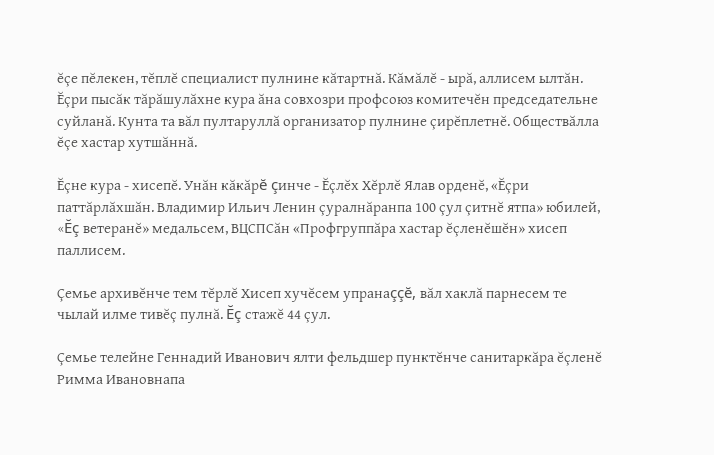ĕçе пĕлекен, тĕплĕ специалист пулнине кăтартнă. Кăмăлĕ - ырă, аллисем ылтăн. Ĕçри пысăк тăрăшулăхне кура ăна совхозри профсоюз комитечĕн председательне суйланă. Кунта та вăл пултаруллă организатор пулнине çирĕплетнĕ. Обществăлла ĕçе хастар хутшăннă.

Ĕçне кура - хисепĕ. Унăн кăкăрĕ çинче - Ĕçлĕх Хĕрлĕ Ялав орденĕ, «Ĕçри паттăрлăхшăн. Владимир Ильич Ленин çуралнăранпа 100 çул çитнĕ ятпа» юбилей, «Ĕç ветеранĕ» медальсем, ВЦСПСăн «Профгруппăра хастар ĕçленĕшĕн» хисеп паллисем.

Çемье архивĕнче тем тĕрлĕ Хисеп хучĕсем упранаççĕ, вăл хаклă парнесем те чылай илме тивĕç пулнă. Ĕç стажĕ 44 çул.

Çемье телейне Геннадий Иванович ялти фельдшер пунктĕнче санитаркăра ĕçленĕ Римма Ивановнапа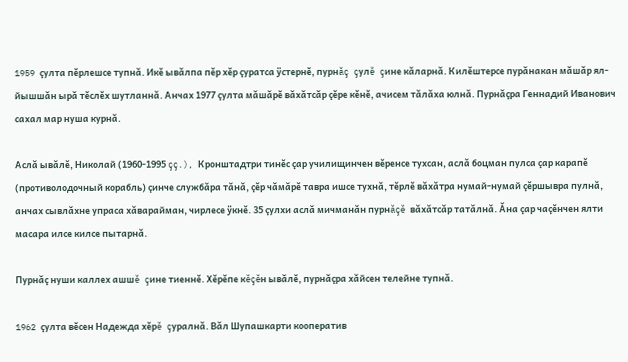1959 çулта пĕрлешсе тупнă. Икĕ ывăлпа пĕр хĕр çуратса ÿстернĕ, пурнăç çулĕ çине кăларнă. Килĕштерсе пурăнакан мăшăр ял-йышшăн ырă тĕслĕх шутланнă. Анчах 1977 çулта мăшăрĕ вăхăтсăр çĕре кĕнĕ, ачисем тăлăха юлнă. Пурнăçра Геннадий Иванович сахал мар нуша курнă.

Аслă ывăлĕ, Николай (1960-1995 çç.), Кронштадтри тинĕс çар училищинчен вĕренсе тухсан, аслă боцман пулса çар карапĕ (противолодочный корабль) çинче службăра тăнă, çĕр чăмăрĕ тавра ишсе тухнă, тĕрлĕ вăхăтра нумай-нумай çĕршывра пулнă, анчах сывлăхне упраса хăварайман, чирлесе ÿкнĕ. 35 çулхи аслă мичманăн пурнăçĕ вăхăтсăр татăлнă. Ăна çар чаçĕнчен ялти масара илсе килсе пытарнă.

Пурнăç нуши каллех ашшĕ çине тиеннĕ. Хĕрĕпе кĕçĕн ывăлĕ, пурнăçра хăйсен телейне тупнă.

1962 çулта вĕсен Надежда хĕрĕ çуралнă. Вăл Шупашкарти кооператив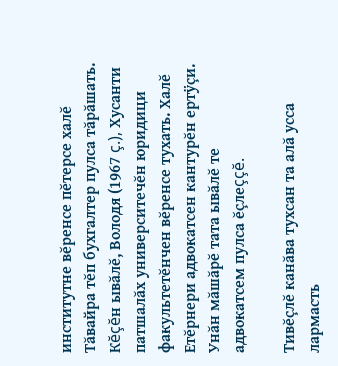институтне вĕренсе пĕтерсе халĕ Тăвайра тĕп бухгалтер пулса тăрăшать. Кĕçĕн ывăлĕ, Володя (1967 ç.), Хусанти патшалăх университечĕн юридици факультетĕнчен вĕренсе тухать. Халĕ Етĕрнери адвокатсен кантурĕн ертÿçи. Унăн мăшăрĕ тата ывăлĕ те адвокатсем пулса ĕçлеççĕ.

Тивĕçлĕ канăва тухсан та алă усса лармасть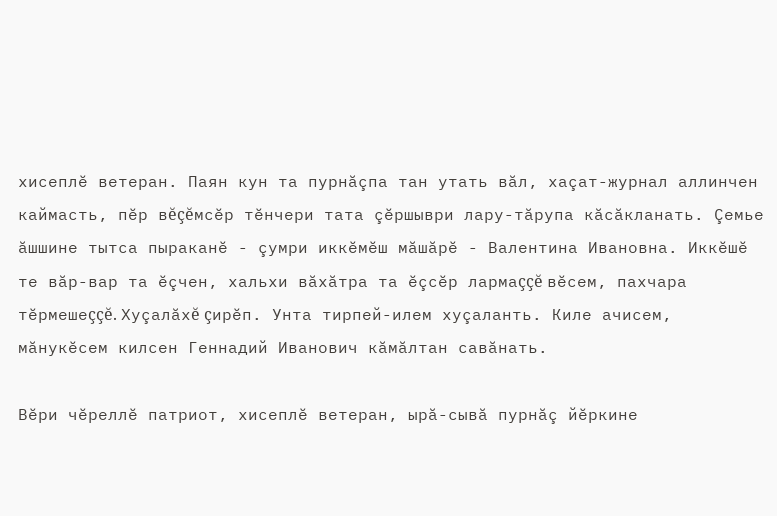хисеплĕ ветеран. Паян кун та пурнăçпа тан утать вăл, хаçат-журнал аллинчен каймасть, пĕр вĕçĕмсĕр тĕнчери тата çĕршыври лару-тăрупа кăсăкланать. Çемье ăшшине тытса пыраканĕ - çумри иккĕмĕш мăшăрĕ - Валентина Ивановна. Иккĕшĕ те вăр-вар та ĕçчен, хальхи вăхăтра та ĕçсĕр лармаççĕ вĕсем, пахчара тĕрмешеççĕ. Хуçалăхĕ çирĕп. Унта тирпей-илем хуçаланть. Киле ачисем, мăнукĕсем килсен Геннадий Иванович кăмăлтан савăнать.

Вĕри чĕреллĕ патриот, хисеплĕ ветеран, ырă-сывă пурнăç йĕркине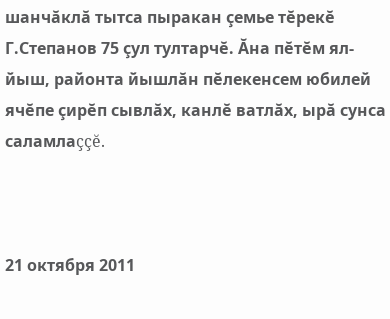шанчăклă тытса пыракан çемье тĕрекĕ Г.Степанов 75 çул тултарчĕ. Ăна пĕтĕм ял-йыш, районта йышлăн пĕлекенсем юбилей ячĕпе çирĕп сывлăх, канлĕ ватлăх, ырă сунса саламлаççĕ.



21 октября 2011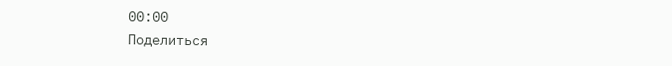00:00
Поделиться